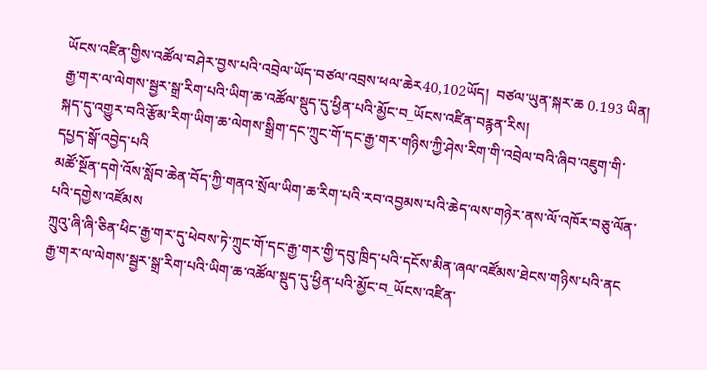ཡོངས་འཛིན་གྱིས་འཚོལ་བཤེར་བྱས་པའི་འབྲེལ་ཡོད་བཙལ་འབྲས་ཕལ་ཆེར40,102ཡོད།  བཙལ་ཡུན་སྐར་ཆ 0.193 ཡིན།
རྒྱ་གར་ལ་ལེགས་སྦྱར་སྒྲ་རིག་པའི་ཡིག་ཆ་འཚོལ་སྡུད་དུ་ཕྱིན་པའི་མྱོང་བ_ཡོངས་འཛིན་བརྙན་རིས།
སྐད་དུ་འགྱུར་བའི་རྩོམ་རིག་ཡིག་ཆ་ལེགས་སྒྲིག་དང་ཀྲུང་གོ་དང་རྒྱ་གར་གཉིས་ཀྱི་ཤེས་རིག་གི་འབྲེལ་བའི་ཞིབ་འཇུག་གི་དཔྱད་སྒོ་འབྱེད་པའི
མཚོ་སྔོན་དགེ་འོས་སློབ་ཆེན་བོད་ཀྱི་གནའ་སྲོལ་ཡིག་ཆ་རིག་པའི་རབ་འབྱམས་པའི་ཆེད་ལས་གཉེར་ནས་ལོ་འཁོར་བཅུ་ལོན་པའི་དགྱེས་འཛོམས
ཀྲུའུ་ཞི་ཞི་ཅིན་ཕིང་རྒྱ་གར་དུ་ཕེབས་ཏེ་ཀྲུང་གོ་དང་རྒྱ་གར་གྱི་དབུ་ཁྲིད་པའི་དངོས་མིན་ཞལ་འཛོམས་ཐེངས་གཉིས་པའི་ནང
རྒྱ་གར་ལ་ལེགས་སྦྱར་སྒྲ་རིག་པའི་ཡིག་ཆ་འཚོལ་སྡུད་དུ་ཕྱིན་པའི་མྱོང་བ_ཡོངས་འཛིན་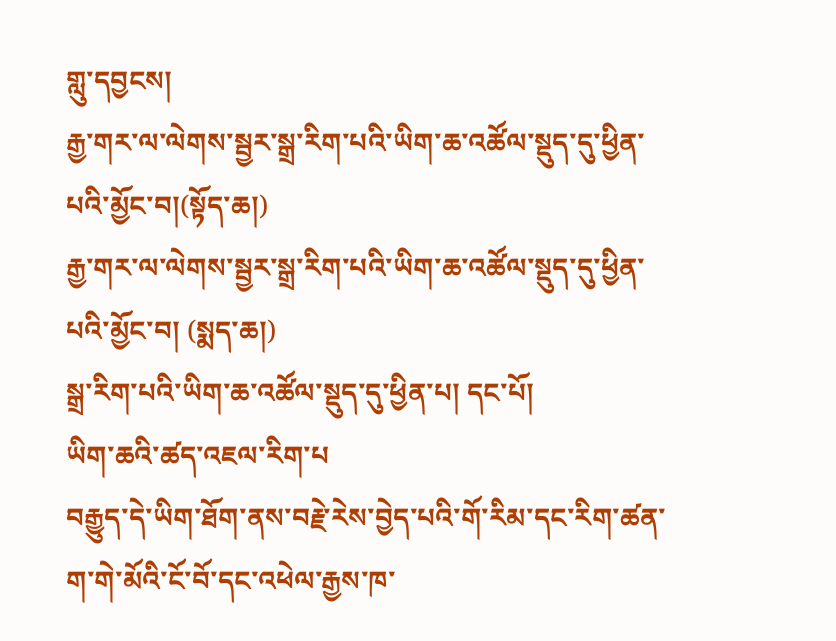གླུ་དབྱངས།
རྒྱ་གར་ལ་ལེགས་སྦྱར་སྒྲ་རིག་པའི་ཡིག་ཆ་འཚོལ་སྡུད་དུ་ཕྱིན་པའི་མྱོང་བ།(སྟོད་ཆ།)
རྒྱ་གར་ལ་ལེགས་སྦྱར་སྒྲ་རིག་པའི་ཡིག་ཆ་འཚོལ་སྡུད་དུ་ཕྱིན་པའི་མྱོང་བ། (སྨད་ཆ།)
སྒྲ་རིག་པའི་ཡིག་ཆ་འཚོལ་སྡུད་དུ་ཕྱིན་པ། དང་པོ།
ཡིག་ཆའི་ཚད་འཇལ་རིག་པ
བརྒྱུད་དེ་ཡིག་ཐོག་ནས་བརྗེ་རེས་བྱེད་པའི་གོ་རིམ་དང་རིག་ཚན་ག་གེ་མོའི་ངོ་བོ་དང་འཕེལ་རྒྱས་ཁ་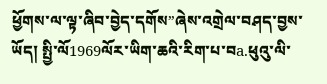ཕྱོགས་ལ་ལྟ་ཞིབ་བྱེད་དགོས”ཞེས་འགྲེལ་བཤད་བྱས་ཡོད། སྤྱི་ལོ1969ལོར་ཡིག་ཆའི་རིག་པ་བa.ཕུའུ་ལི་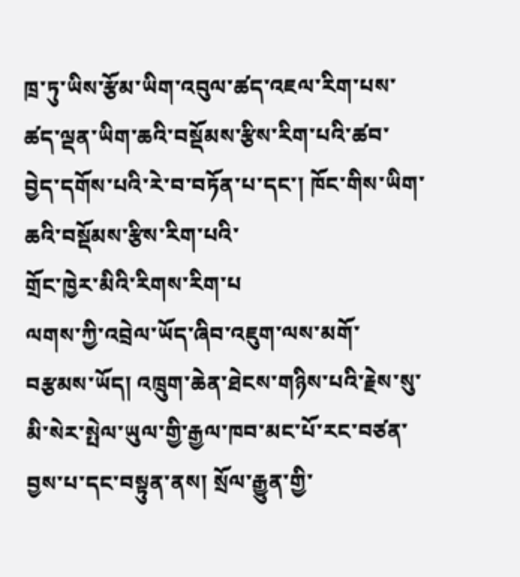ཁྲ་ཏུ་ཡིས་རྩོམ་ཡིག་འབུལ་ཚད་འཇལ་རིག་པས་ཚད་ལྡན་ཡིག་ཆའི་བསྡོམས་རྩིས་རིག་པའི་ཚབ་བྱེད་དགོས་པའི་རེ་བ་བཏོན་པ་དང་། ཁོང་གིས་ཡིག་ཆའི་བསྡོམས་རྩིས་རིག་པའི་
གྲོང་ཁྱེར་མིའི་རིགས་རིག་པ
ལགས་ཀྱི་འབྲེལ་ཡོད་ཞིབ་འཇུག་ལས་མགོ་བརྩམས་ཡོད། འཁྲུག་ཆེན་ཐེངས་གཉིས་པའི་རྗེས་སུ་མི་སེར་སྤེལ་ཡུལ་གྱི་རྒྱལ་ཁབ་མང་པོ་རང་བཙན་བྱས་པ་དང་བསྟུན་ནས། སྲོལ་རྒྱུན་གྱི་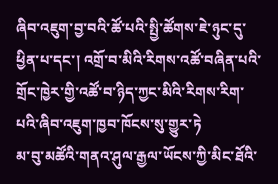ཞིབ་འཇུག་བྱ་བའི་ཚོ་པའི་སྤྱི་ཚོགས་ཇེ་ཉུང་དུ་ཕྱིན་པ་དང་། འགྲོ་བ་མིའི་རིགས་འཚོ་བཞིན་པའི་གྲོང་ཁྱེར་གྱི་འཚོ་བ་ཉིད་ཀྱང་མིའི་རིགས་རིག་པའི་ཞིབ་འཇུག་ཁྱབ་ཁོངས་སུ་གྱུར་ཏེ
མ་བུ་མཚོའི་གནའ་ཤུལ་རྒྱལ་ཡོངས་ཀྱི་མིང་ཐོའི་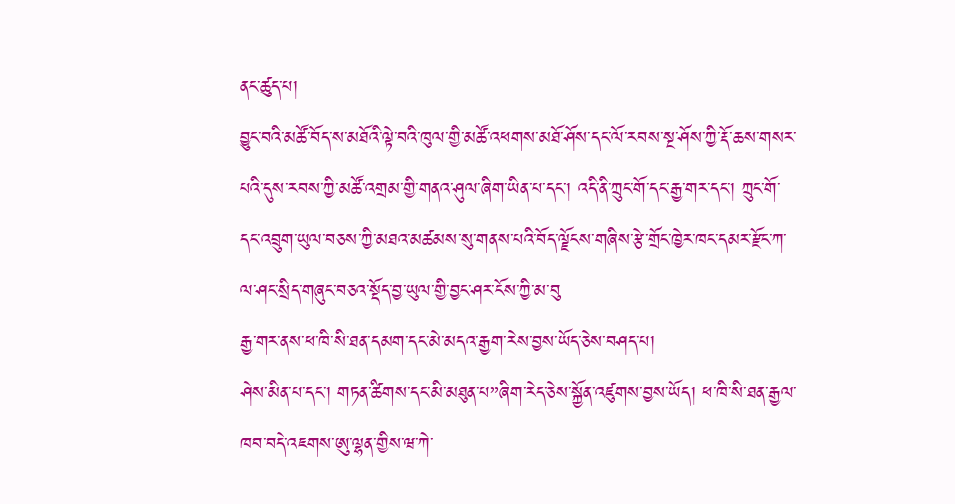ནང་ཚུད་པ།
བྱུང་བའི་མཚོ་བོད་ས་མཐོའི་ལྟེ་བའི་ཁུལ་གྱི་མཚོ་འཕགས་མཐོ་ཤོས་དང་ལོ་རབས་སྔ་ཤོས་ཀྱི་རྡོ་ཆས་གསར་པའི་དུས་རབས་ཀྱི་མཚོ་འགྲམ་གྱི་གནའ་ཤུལ་ཞིག་ཡིན་པ་དང་། འདི་ནི་ཀྲུང་གོ་དང་རྒྱ་གར་དང་། ཀྲུང་གོ་དང་འབྲུག་ཡུལ་བཅས་ཀྱི་མཐའ་མཚམས་སུ་གནས་པའི་བོད་ལྗོངས་གཞིས་རྩེ་གྲོང་ཁྱེར་ཁང་དམར་རྫོང་ཀ་ལ་ཤང་སྲིད་གཞུང་བཅའ་སྡོད་བྱ་ཡུལ་གྱི་བྱང་ཤར་ངོས་ཀྱི་མ་བུ
རྒྱ་གར་ནས་ཕ་ཁི་སི་ཐན་དམག་དང་མེ་མདའ་རྒྱག་རེས་བྱས་ཡོད་ཅེས་བཤད་པ།
ཤེས་མིན་པ་དང་། གཏན་ཚིགས་དང་མི་མཐུན་པ”ཞིག་རེད་ཅེས་སྐྱོན་འཛུགས་བྱས་ཡོད། ཕ་ཁི་སི་ཐན་རྒྱལ་ཁབ་བདེ་འཇགས་ཨུ་ལྷན་གྱིས་ཝ་ཀེ་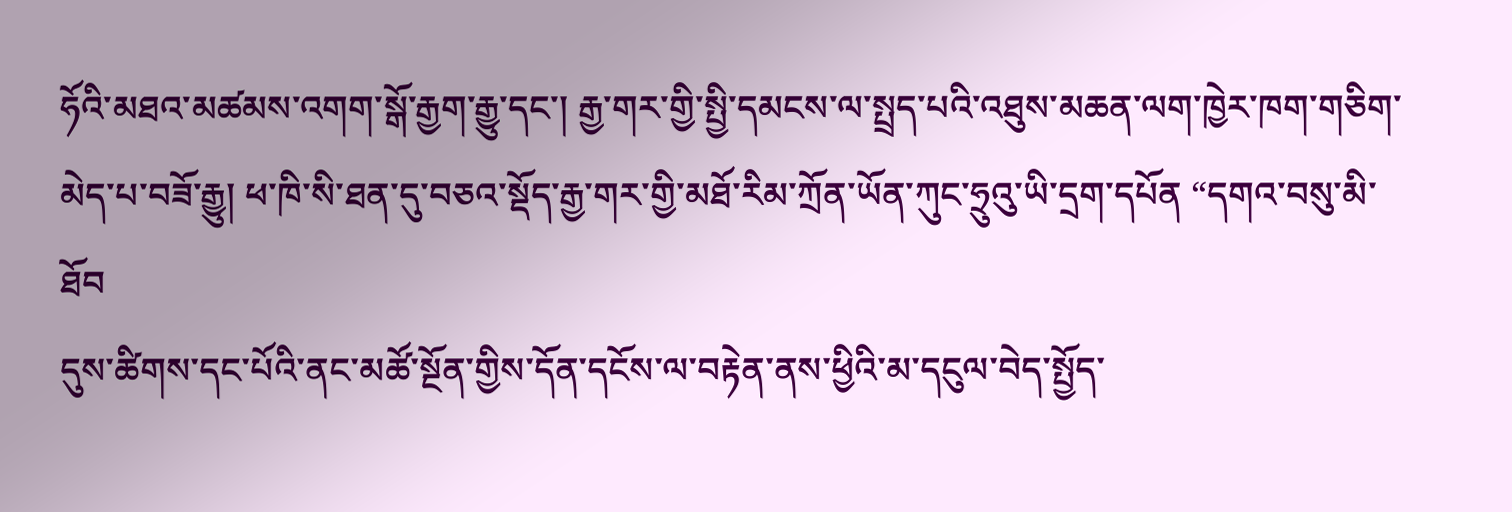ཧོའི་མཐའ་མཚམས་འགག་སྒོ་རྒྱག་རྒྱུ་དང་། རྒྱ་གར་གྱི་སྤྱི་དམངས་ལ་སྤྲད་པའི་འཐུས་མཆན་ལག་ཁྱེར་ཁག་གཅིག་མེད་པ་བཟོ་རྒྱུ། ཕ་ཁི་སི་ཐན་དུ་བཅའ་སྡོད་རྒྱ་གར་གྱི་མཐོ་རིམ་ཀྲོན་ཡོན་ཀུང་ཧྲུའུ་ཡི་དྲག་དཔོན “དགའ་བསུ་མི་ཐོབ
དུས་ཚིགས་དང་པོའི་ནང་མཚོ་སྔོན་གྱིས་དོན་དངོས་ལ་བརྟེན་ནས་ཕྱིའི་མ་དངུལ་བེད་སྤྱོད་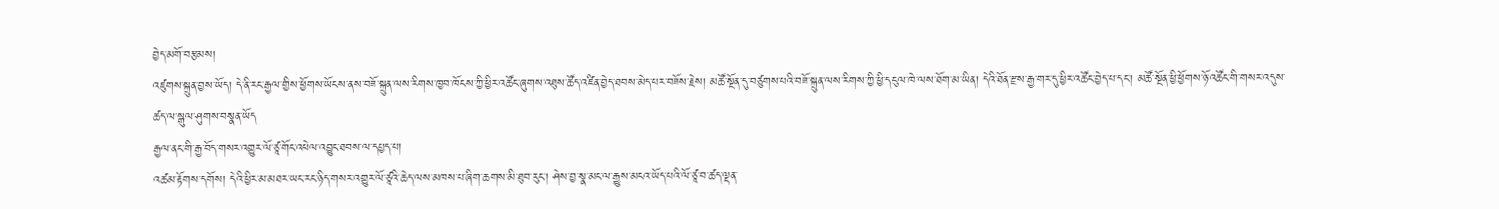བྱེད་མགོ་བརྩམས།
འཛུགས་སྐྲུན་བྱས་ཡོད། དེ་ནི་རང་རྒྱལ་གྱིས་ཕྱོགས་ཡོངས་ནས་བཟོ་སྐྲུན་ལས་རིགས་ཁྱབ་ཁོངས་ཀྱི་ཕྱིར་འཚོང་ཞུགས་འཐུས་ཚོད་འཛིན་བྱེད་ཐབས་མེད་པར་བཟོས་རྗེས། མཚོ་སྔོན་དུ་བཙུགས་པའི་བཟོ་སྐྲུན་ལས་རིགས་ཀྱི་ཕྱི་དངུལ་ཁེ་ལས་ཐོག་མ་ཡིན། དེའི་ཐོན་རྫས་རྒྱ་གར་དུ་ཕྱིར་འཚོང་བྱེད་པ་དང་། མཚོ་སྔོན་ཕྱི་ཕྱོགས་ཉོ་འཚོང་གི་གསར་འདུས་ཚད་ལ་སྒུལ་ཤུགས་བསྣན་ཡོད
རྒྱལ་ནང་གི་རྒྱ་བོད་གསར་འགྱུར་ལོ་ཙཱ་གོང་འཕེལ་འབྱུང་ཐབས་ལ་དཔྱད་པ།
འཚམ་རྟོགས་དགོས། དེའི་ཕྱིར་མ་མཐར་ཡང་རང་ཉིད་གསར་འགྱུར་ལོ་ཙཱའི་ཆེད་ལས་མཁས་པ་ཞིག་ཆགས་མི་ཐུབ་རུང་། ཤེས་བྱ་སྣ་མང་ལ་རྒྱུས་མངའ་ཡོད་པའི་ལོ་ཙཱ་བ་ཚད་ལྡན་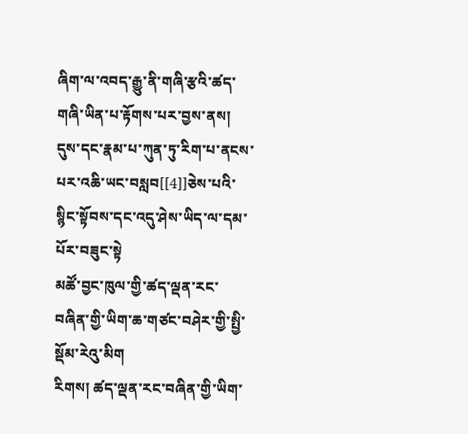ཞིག་ལ་འབད་རྒྱུ་ནི་གཞི་རྩའི་ཚད་གཞི་ཡིན་པ་རྟོགས་པར་བྱས་ནས། དུས་དང་རྣམ་པ་ཀུན་ཏུ་རིག་པ་ནངས་པར་འཆི་ཡང་བསླབ[[4]]ཅེས་པའི་སྙིང་སྟོབས་དང་འདུ་ཤེས་ཡིད་ལ་དམ་པོར་བཟུང་སྟེ
མཚོ་བྱང་ཁུལ་གྱི་ཚད་ལྡན་རང་བཞིན་གྱི་ཡིག་ཆ་གཙང་བཤེར་གྱི་སྤྱི་སྡོམ་རེའུ་མིག
རིགས། ཚད་ལྡན་རང་བཞིན་གྱི་ཡིག་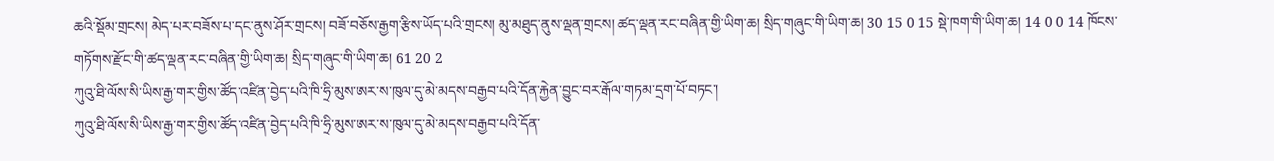ཆའི་སྡོམ་གྲངས། མེད་པར་བཟོས་པ་དང་ནུས་ཤོར་གྲངས། བཟོ་བཅོས་རྒྱག་རྩིས་ཡོད་པའི་གྲངས། མུ་མཐུད་ནུས་ལྡན་གྲངས། ཚད་ལྡན་རང་བཞིན་གྱི་ཡིག་ཆ། སྲིད་གཞུང་གི་ཡིག་ཆ། 30 15 0 15 སྡེ་ཁག་གི་ཡིག་ཆ། 14 0 0 14 ཁོངས་གཏོགས་རྫོང་གི་ཚད་ལྡན་རང་བཞིན་གྱི་ཡིག་ཆ། སྲིད་གཞུང་གི་ཡིག་ཆ། 61 20 2
ཀུའུ་ཐི་ལོས་སི་ཡིས་རྒྱ་གར་གྱིས་ཚོད་འཛིན་བྱེད་པའི་ཁི་ཧྲི་མུས་ཨར་ས་ཁུལ་དུ་མེ་མདས་བརྒྱབ་པའི་དོན་རྐྱེན་བྱུང་བར་རྒོལ་གཏམ་དྲག་པོ་བཏང་།
ཀུའུ་ཐི་ལོས་སི་ཡིས་རྒྱ་གར་གྱིས་ཚོད་འཛིན་བྱེད་པའི་ཁི་ཧྲི་མུས་ཨར་ས་ཁུལ་དུ་མེ་མདས་བརྒྱབ་པའི་དོན་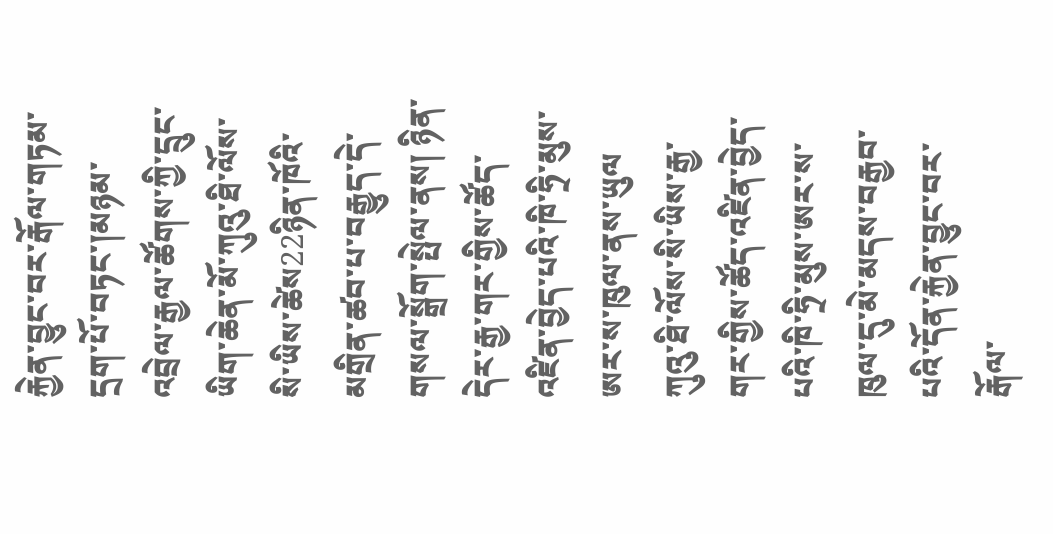རྐྱེན་བྱུང་བར་རྒོལ་གཏམ་དྲག་པོ་བཏང་།མཉམ་འབྲེལ་རྒྱལ་ཚོགས་ཀྱི་དྲུང་ཡིག་ཆེན་མོ་ཀུའུ་ཐི་ལོས་སི་ཡིས་ཚེས22ཉིན་ཁོའི་མགྲིན་ཚབ་པ་བརྒྱུད་དེ་གསལ་སྒྲོག་སྤེལ་ནས། ཉིན་དེར་རྒྱ་གར་གྱིས་ཚོད་འཛིན་བྱེད་པའི་ཁི་ཧྲི་མུས་ཨར་ས་ཁུལ་ནས་ཡུལ
ཀུའུ་ཐི་ལོས་སི་ཡིས་རྒྱ་གར་གྱིས་ཚོད་འཛིན་བྱེད་པའི་ཁི་ཧྲི་མུས་ཨར་ས་ཁུལ་དུ་མེ་མདས་བརྒྱབ་པའི་དོན་རྐྱེན་བྱུང་བར་རྒོལ་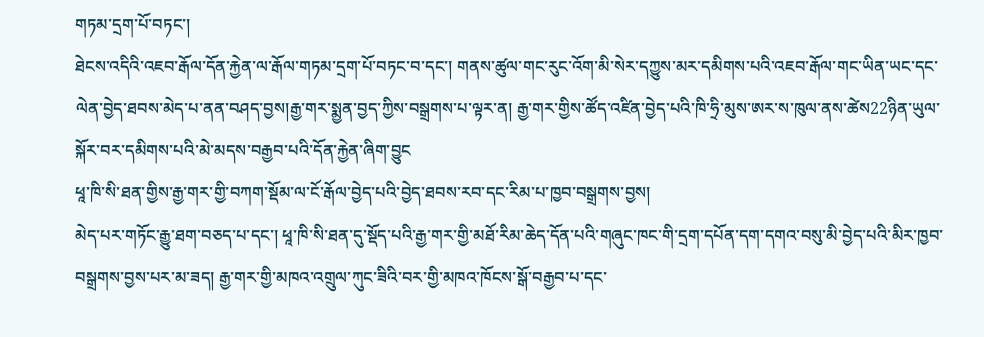གཏམ་དྲག་པོ་བཏང་།
ཐེངས་འདིའི་འཇབ་རྒོལ་དོན་རྐྱེན་ལ་རྒོལ་གཏམ་དྲག་པོ་བཏང་བ་དང་། གནས་ཚུལ་གང་རུང་འོག་མི་སེར་དཀྱུས་མར་དམིགས་པའི་འཇབ་རྒོལ་གང་ཡིན་ཡང་དང་ལེན་བྱེད་ཐབས་མེད་པ་ནན་བཤད་བྱས།རྒྱ་གར་སྨྱན་བྱད་ཀྱིས་བསྒྲགས་པ་ལྟར་ན། རྒྱ་གར་གྱིས་ཚོད་འཛིན་བྱེད་པའི་ཁི་ཧྲི་མུས་ཨར་ས་ཁུལ་ནས་ཚེས22ཉིན་ཡུལ་སྐོར་བར་དམིགས་པའི་མེ་མདས་བརྒྱབ་པའི་དོན་རྐྱེན་ཞིག་བྱུང
ཕཱ་ཁི་སི་ཐན་གྱིས་རྒྱ་གར་གྱི་བཀག་སྡོམ་ལ་ངོ་རྒོལ་བྱེད་པའི་བྱེད་ཐབས་རབ་དང་རིམ་པ་ཁྱབ་བསྒྲགས་བྱས།
མེད་པར་གཏོང་རྒྱུ་ཐག་བཅད་པ་དང་། ཕཱ་ཁི་སི་ཐན་དུ་སྡོད་པའི་རྒྱ་གར་གྱི་མཐོ་རིམ་ཆེད་དོན་པའི་གཞུང་ཁང་གི་དྲག་དཔོན་དག་དགའ་བསུ་མི་བྱེད་པའི་མིར་ཁྱབ་བསྒྲགས་བྱས་པར་མ་ཟད། རྒྱ་གར་གྱི་མཁའ་འགྲུལ་ཀུང་ཟིའི་བར་གྱི་མཁའ་ཁོངས་སྒོ་བརྒྱབ་པ་དང་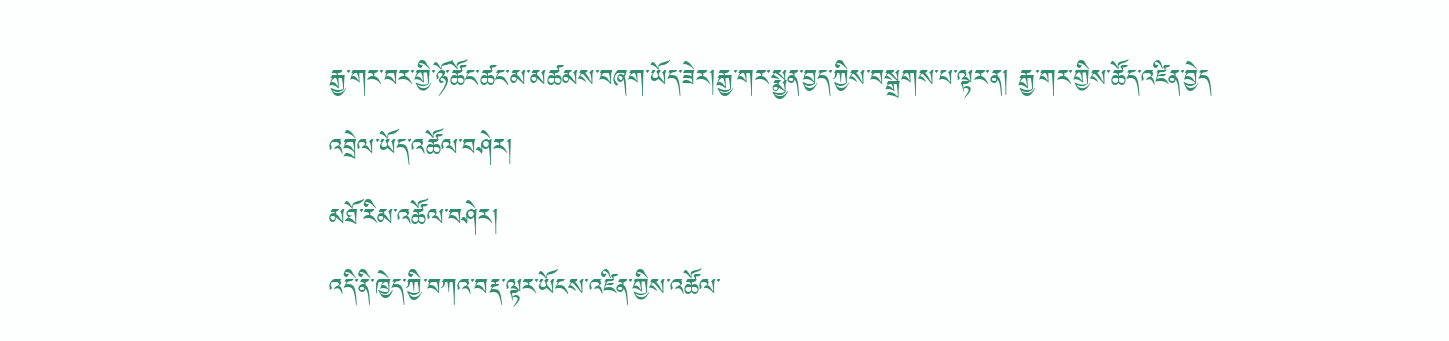རྒྱ་གར་བར་གྱི་ཉོ་ཚོང་ཚང་མ་མཚམས་བཞག་ཡོད་ཟེར།རྒྱ་གར་སྨྱན་བྱད་ཀྱིས་བསྒྲགས་པ་ལྟར་ན། རྒྱ་གར་གྱིས་ཚོད་འཛིན་བྱེད
འབྲེལ་ཡོད་འཚོལ་བཤེར།
མཐོ་རིམ་འཚོལ་བཤེར།
འདི་ནི་ཁྱེད་ཀྱི་བཀའ་བརྡ་ལྟར་ཡོངས་འཛིན་གྱིས་འཚོལ་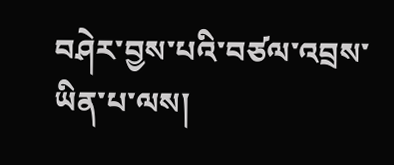བཤེར་བྱས་པའི་བཙལ་འབྲས་ཡིན་པ་ལས།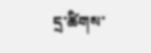དྲ་ཚིགས་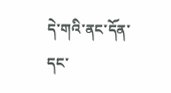དེ་གའི་ནང་དོན་དང་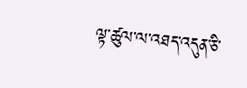ལྟ་ཚུལ་ལ་འཐད་འདུན་ཅི་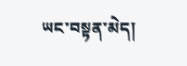ཡང་བསྟན་མེད།